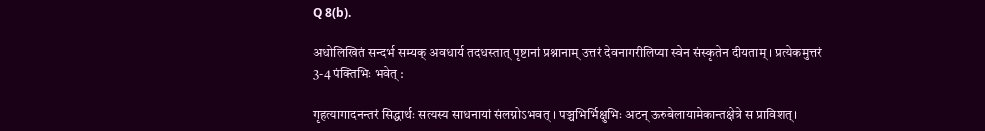Q 8(b).

अधोलिखितं सन्दर्भ सम्यक् अवधार्य तदधस्तात् पृष्टानां प्रश्नानाम् उत्तरं देवनागरीलिप्या स्वेन संस्कृतेन दीयताम् । प्रत्येकमुत्तरं 3-4 पंक्तिभिः भवेत् :

गृहत्यागादनन्तरं सिद्धार्थः सत्यस्य साधनायां संलग्नोऽभवत् । पञ्चभिर्भिक्षुभिः अटन् ऊरुबेलायामेकान्तक्षेत्रे स प्राविशत्।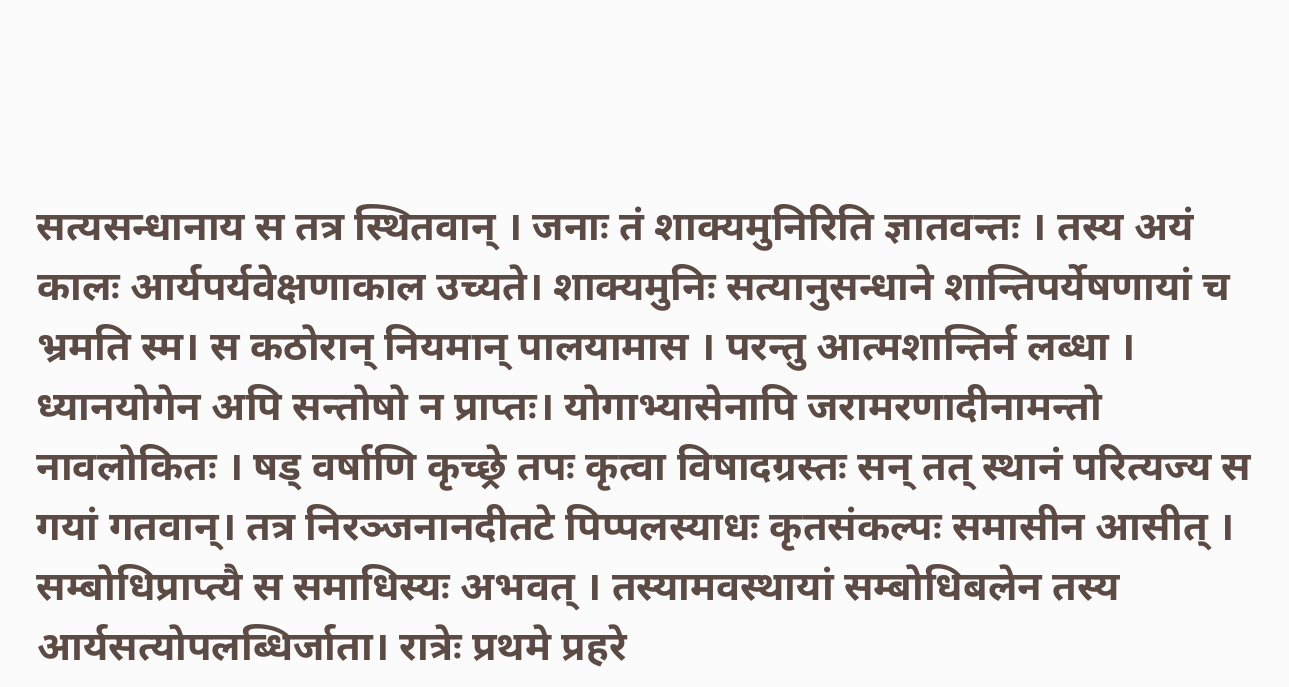सत्यसन्धानाय स तत्र स्थितवान् । जनाः तं शाक्यमुनिरिति ज्ञातवन्तः । तस्य अयं कालः आर्यपर्यवेक्षणाकाल उच्यते। शाक्यमुनिः सत्यानुसन्धाने शान्तिपर्येषणायां च भ्रमति स्म। स कठोरान् नियमान् पालयामास । परन्तु आत्मशान्तिर्न लब्धा । ध्यानयोगेन अपि सन्तोषो न प्राप्तः। योगाभ्यासेनापि जरामरणादीनामन्तो नावलोकितः । षड् वर्षाणि कृच्छ्रे तपः कृत्वा विषादग्रस्तः सन् तत् स्थानं परित्यज्य स गयां गतवान्। तत्र निरञ्जनानदीतटे पिप्पलस्याधः कृतसंकल्पः समासीन आसीत् । सम्बोधिप्राप्त्यै स समाधिस्यः अभवत् । तस्यामवस्थायां सम्बोधिबलेन तस्य आर्यसत्योपलब्धिर्जाता। रात्रेः प्रथमे प्रहरे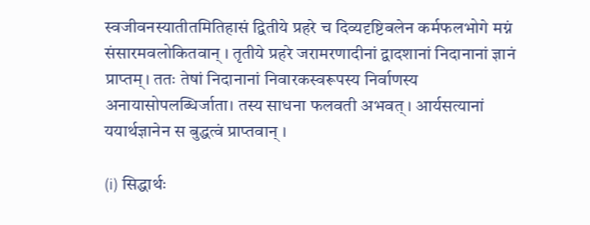स्वजीवनस्यातीतमितिहासं द्वितीये प्रहरे च दिव्यदृष्टिबलेन कर्मफलभोगे मग्नं संसारमवलोकितवान् । तृतीये प्रहरे जरामरणादीनां द्वादशानां निदानानां ज्ञानं प्राप्तम्। ततः तेषां निदानानां निवारकस्वरूपस्य निर्वाणस्य अनायासोपलब्धिर्जाता। तस्य साधना फलवती अभवत् । आर्यसत्यानां ययार्थज्ञानेन स बुद्धत्वं प्राप्तवान् ।

(i) सिद्धार्थः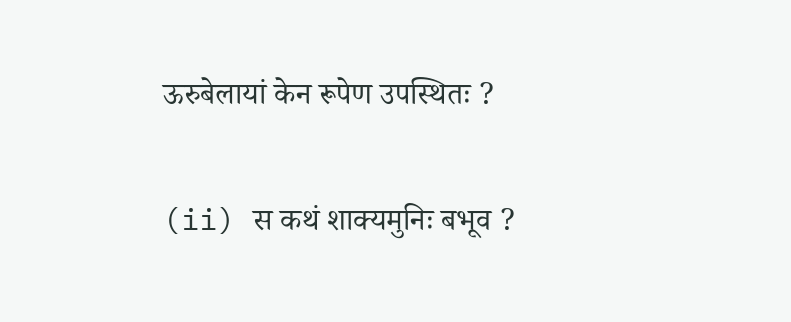ऊरुबेलायां केन रूपेण उपस्थितः ?

(ii) स कथं शाक्यमुनिः बभूव ?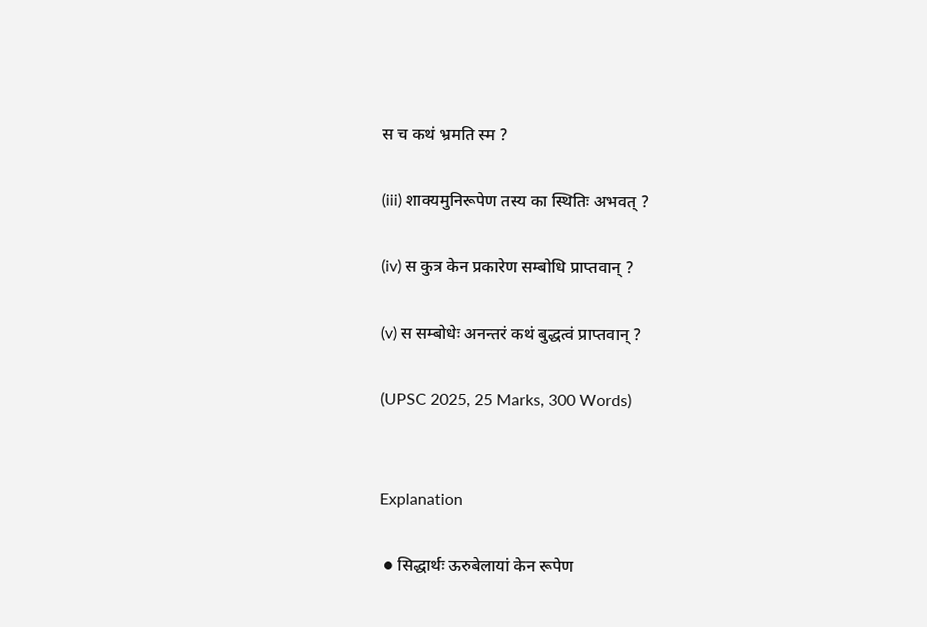स च कथं भ्रमति स्म ?

(iii) शाक्यमुनिरूपेण तस्य का स्थितिः अभवत् ?

(iv) स कुत्र केन प्रकारेण सम्बोधि प्राप्तवान् ?

(v) स सम्बोधेः अनन्तरं कथं बुद्धत्वं प्राप्तवान् ?

(UPSC 2025, 25 Marks, 300 Words)


Explanation

 ● सिद्धार्थः ऊरुबेलायां केन रूपेण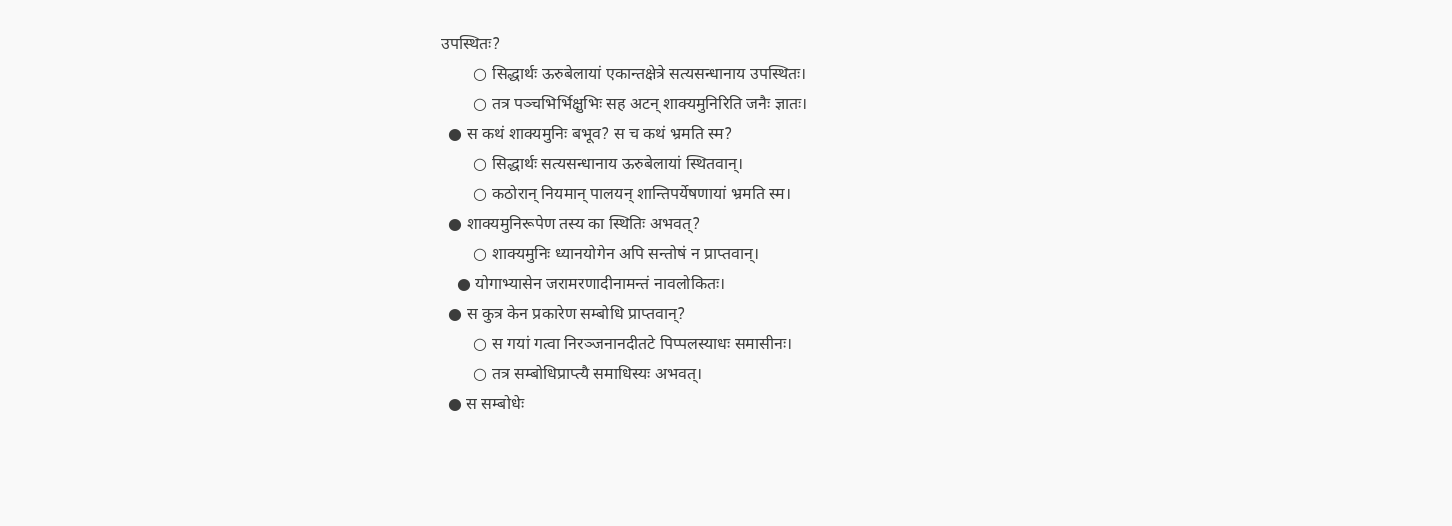उपस्थितः?
        ○ सिद्धार्थः ऊरुबेलायां एकान्तक्षेत्रे सत्यसन्धानाय उपस्थितः।
        ○ तत्र पञ्चभिर्भिक्षुभिः सह अटन् शाक्यमुनिरिति जनैः ज्ञातः।
  ● स कथं शाक्यमुनिः बभूव? स च कथं भ्रमति स्म?
        ○ सिद्धार्थः सत्यसन्धानाय ऊरुबेलायां स्थितवान्।
        ○ कठोरान् नियमान् पालयन् शान्तिपर्येषणायां भ्रमति स्म।
  ● शाक्यमुनिरूपेण तस्य का स्थितिः अभवत्?
        ○ शाक्यमुनिः ध्यानयोगेन अपि सन्तोषं न प्राप्तवान्।
    ● योगाभ्यासेन जरामरणादीनामन्तं नावलोकितः।
  ● स कुत्र केन प्रकारेण सम्बोधि प्राप्तवान्?
        ○ स गयां गत्वा निरञ्जनानदीतटे पिप्पलस्याधः समासीनः।
        ○ तत्र सम्बोधिप्राप्त्यै समाधिस्यः अभवत्।
  ● स सम्बोधेः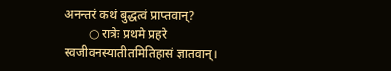अनन्तरं कथं बुद्धत्वं प्राप्तवान्?
        ○ रात्रेः प्रथमे प्रहरे स्वजीवनस्यातीतमितिहासं ज्ञातवान्।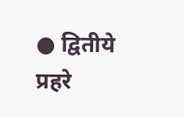● द्वितीये प्रहरे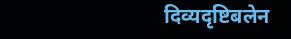दिव्यदृष्टिबलेन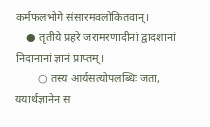कर्मफलभोगे संसारमवलोकितवान्।
    ● तृतीये प्रहरे जरामरणादीनां द्वादशानां निदानानां ज्ञानं प्राप्तम्।
        ○ तस्य आर्यसत्योपलब्धिः जता, ययार्थज्ञानेन स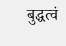बुद्धत्वं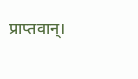प्राप्तवान्।